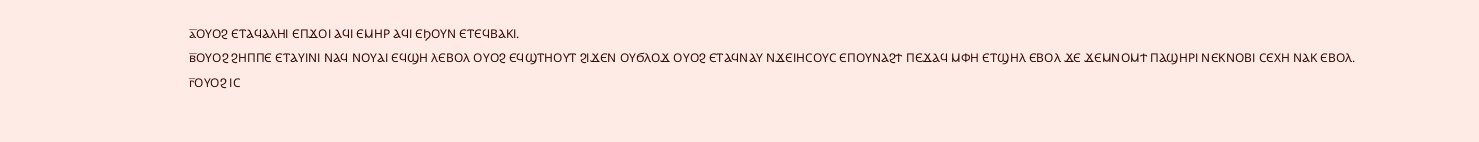ⲁ̅ⲞⲨⲞϨ ⲈⲦⲀϤⲀⲖⲎⲒ ⲈⲠϪⲞⲒ ⲀϤⲒ ⲈⲘⲎⲢ ⲀϤⲒ ⲈϦⲞⲨⲚ ⲈⲦⲈϤⲂⲀⲔⲒ.
ⲃ̅ⲞⲨⲞϨ ϨⲎⲠⲠⲈ ⲈⲦⲀⲨⲒⲚⲒ ⲚⲀϤ ⲚⲞⲨⲀⲒ ⲈϤϢⲎ ⲖⲈⲂⲞⲖ ⲞⲨⲞϨ ⲈϤϢⲦⲎⲞⲨⲦ ϨⲒϪⲈⲚ ⲞⲨϬⲖⲞϪ ⲞⲨⲞϨ ⲈⲦⲀϤⲚⲀⲨ ⲚϪⲈⲒⲎⲤⲞⲨⲤ ⲈⲠⲞⲨⲚⲀϨϮ ⲠⲈϪⲀϤ ⲘⲪⲎ ⲈⲦϢⲎⲖ ⲈⲂⲞⲖ ϪⲈ ϪⲈⲘⲚⲞⲘϮ ⲠⲀϢⲎⲢⲒ ⲚⲈⲔⲚⲞⲂⲒ ⲤⲈⲬⲎ ⲚⲀⲔ ⲈⲂⲞⲖ.
ⲅ̅ⲞⲨⲞϨ ⲒⲤ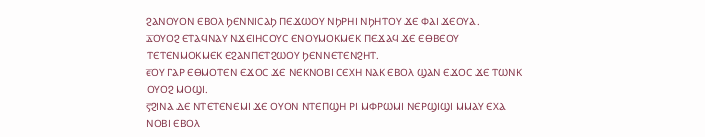ϨⲀⲚⲞⲨⲞⲚ ⲈⲂⲞⲖ ϦⲈⲚⲚⲒⲤⲀϦ ⲠⲈϪⲰⲞⲨ ⲚϦⲢⲎⲒ ⲚϦⲎⲦⲞⲨ ϪⲈ ⲪⲀⲒ ϪⲈⲞⲨⲀ.
ⲇ̅ⲞⲨⲞϨ ⲈⲦⲀϤⲚⲀⲨ ⲚϪⲈⲒⲎⲤⲞⲨⲤ ⲈⲚⲞⲨⲘⲞⲔⲘⲈⲔ ⲠⲈϪⲀϤ ϪⲈ ⲈⲐⲂⲈⲞⲨ ⲦⲈⲦⲈⲚⲘⲞⲔⲘⲈⲔ ⲈϨⲀⲚⲠⲈⲦϨⲰⲞⲨ ϦⲈⲚⲚⲈⲦⲈⲚϨⲎⲦ.
ⲉ̅ⲞⲨ ⲄⲀⲢ ⲈⲐⲘⲞⲦⲈⲚ ⲈϪⲞⲤ ϪⲈ ⲚⲈⲔⲚⲞⲂⲒ ⲤⲈⲬⲎ ⲚⲀⲔ ⲈⲂⲞⲖ ϢⲀⲚ ⲈϪⲞⲤ ϪⲈ ⲦⲰⲚⲔ ⲞⲨⲞϨ ⲘⲞϢⲒ.
ⲋ̅ϨⲒⲚⲀ ⲆⲈ ⲚⲦⲈⲦⲈⲚⲈⲘⲒ ϪⲈ ⲞⲨⲞⲚ ⲚⲦⲈⲠϢⲎ ⲢⲒ ⲘⲪⲢⲰⲘⲒ ⲚⲈⲢϢⲒϢⲒ ⲘⲘⲀⲨ ⲈⲬⲀ ⲚⲞⲂⲒ ⲈⲂⲞⲖ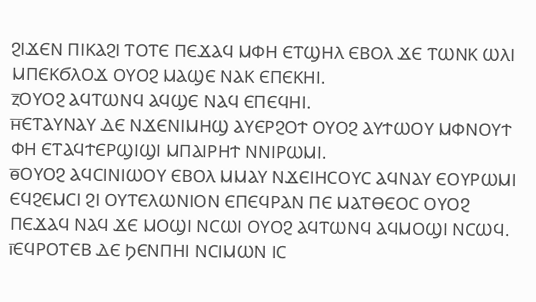ϨⲒϪⲈⲚ ⲠⲒⲔⲀϨⲒ ⲦⲞⲦⲈ ⲠⲈϪⲀϤ ⲘⲪⲎ ⲈⲦϢⲎⲖ ⲈⲂⲞⲖ ϪⲈ ⲦⲰⲚⲔ ⲰⲖⲒ ⲘⲠⲈⲔϬⲖⲞϪ ⲞⲨⲞϨ ⲘⲀϢⲈ ⲚⲀⲔ ⲈⲠⲈⲔⲎⲒ.
ⲍ̅ⲞⲨⲞϨ ⲀϤⲦⲰⲚϤ ⲀϤϢⲈ ⲚⲀϤ ⲈⲠⲈϤⲎⲒ.
ⲏ̅ⲈⲦⲀⲨⲚⲀⲨ ⲆⲈ ⲚϪⲈⲚⲒⲘⲎϢ ⲀⲨⲈⲢϨⲞϮ ⲞⲨⲞϨ ⲀⲨϮⲰⲞⲨ ⲘⲪⲚⲞⲨϮ ⲪⲎ ⲈⲦⲀϤϮⲈⲢϢⲒϢⲒ ⲘⲠⲀⲒⲢⲎϮ ⲚⲚⲒⲢⲰⲘⲒ.
ⲑ̅ⲞⲨⲞϨ ⲀϤⲤⲒⲚⲒⲰⲞⲨ ⲈⲂⲞⲖ ⲘⲘⲀⲨ ⲚϪⲈⲒⲎⲤⲞⲨⲤ ⲀϤⲚⲀⲨ ⲈⲞⲨⲢⲰⲘⲒ ⲈϤϨⲈⲘⲤⲒ ϨⲒ ⲞⲨⲦⲈⲖⲰⲚⲒⲞⲚ ⲈⲠⲈϤⲢⲀⲚ ⲠⲈ ⲘⲀⲦⲐⲈⲞⲤ ⲞⲨⲞϨ ⲠⲈϪⲀϤ ⲚⲀϤ ϪⲈ ⲘⲞϢⲒ ⲚⲤⲰⲒ ⲞⲨⲞϨ ⲀϤⲦⲰⲚϤ ⲀϤⲘⲞϢⲒ ⲚⲤⲰϤ.
ⲓ̅ⲈϤⲢⲞⲦⲈⲂ ⲆⲈ ϦⲈⲚⲠⲎⲒ ⲚⲤⲒⲘⲰⲚ ⲒⲤ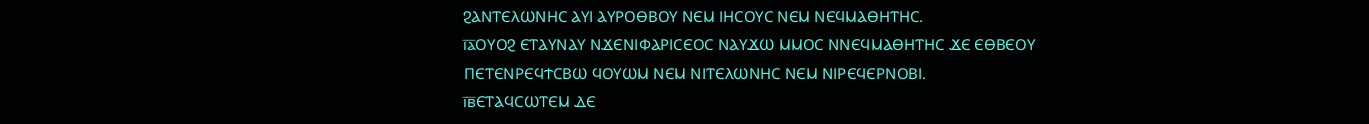ϨⲀⲚⲦⲈⲖⲰⲚⲎⲤ ⲀⲨⲒ ⲀⲨⲢⲞⲐⲂⲞⲨ ⲚⲈⲘ ⲒⲎⲤⲞⲨⲤ ⲚⲈⲘ ⲚⲈϤⲘⲀⲐⲎⲦⲎⲤ.
ⲓ̅ⲁ̅ⲞⲨⲞϨ ⲈⲦⲀⲨⲚⲀⲨ ⲚϪⲈⲚⲒⲪⲀⲢⲒⲤⲈⲞⲤ ⲚⲀⲨϪⲰ ⲘⲘⲞⲤ ⲚⲚⲈϤⲘⲀⲐⲎⲦⲎⲤ ϪⲈ ⲈⲐⲂⲈⲞⲨ ⲠⲈⲦⲈⲚⲢⲈϤϮⲤⲂⲰ ϤⲞⲨⲰⲘ ⲚⲈⲘ ⲚⲒⲦⲈⲖⲰⲚⲎⲤ ⲚⲈⲘ ⲚⲒⲢⲈϤⲈⲢⲚⲞⲂⲒ.
ⲓ̅ⲃ̅ⲈⲦⲀϤⲤⲰⲦⲈⲘ ⲆⲈ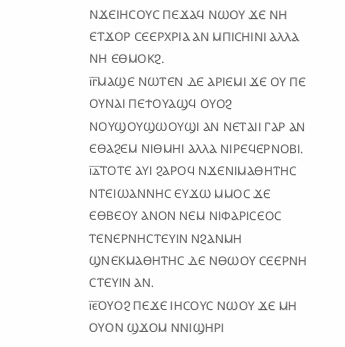ⲚϪⲈⲒⲎⲤⲞⲨⲤ ⲠⲈϪⲀϤ ⲚⲰⲞⲨ ϪⲈ ⲚⲎ ⲈⲦϪⲞⲢ ⲤⲈⲈⲢⲬⲢⲒⲀ ⲀⲚ ⲘⲠⲒⲤⲎⲒⲚⲒ ⲀⲖⲖⲀ ⲚⲎ ⲈⲐⲘⲞⲔϨ.
ⲓ̅ⲅ̅ⲘⲀϢⲈ ⲚⲰⲦⲈⲚ ⲆⲈ ⲀⲢⲒⲈⲘⲒ ϪⲈ ⲞⲨ ⲠⲈ ⲞⲨⲚⲀⲒ ⲠⲈϮⲞⲨⲀϢϤ ⲞⲨⲞϨ ⲚⲞⲨϢⲞⲨϢⲰⲞⲨϢⲒ ⲀⲚ ⲚⲈⲦⲀⲒⲒ ⲄⲀⲢ ⲀⲚ ⲈⲐⲀϨⲈⲘ ⲚⲒⲐⲘⲎⲒ ⲀⲖⲖⲀ ⲚⲒⲢⲈϤⲈⲢⲚⲞⲂⲒ.
ⲓ̅ⲇ̅ⲦⲞⲦⲈ ⲀⲨⲒ ϨⲀⲢⲞϤ ⲚϪⲈⲚⲒⲘⲀⲐⲎⲦⲎⲤ ⲚⲦⲈⲒⲰⲀⲚⲚⲎⲤ ⲈⲨϪⲰ ⲘⲘⲞⲤ ϪⲈ ⲈⲐⲂⲈⲞⲨ ⲀⲚⲞⲚ ⲚⲈⲘ ⲚⲒⲪⲀⲢⲒⲤⲈⲞⲤ ⲦⲈⲚⲈⲢⲚⲎⲤⲦⲈⲨⲒⲚ ⲚϨⲀⲚⲘⲎ ϢⲚⲈⲔⲘⲀⲐⲎⲦⲎⲤ ⲆⲈ ⲚⲐⲰⲞⲨ ⲤⲈⲈⲢⲚⲎ ⲤⲦⲈⲨⲒⲚ ⲀⲚ.
ⲓ̅ⲉ̅ⲞⲨⲞϨ ⲠⲈϪⲈ ⲒⲎⲤⲞⲨⲤ ⲚⲰⲞⲨ ϪⲈ ⲘⲎ ⲞⲨⲞⲚ ϢϪⲞⲘ ⲚⲚⲒϢⲎⲢⲒ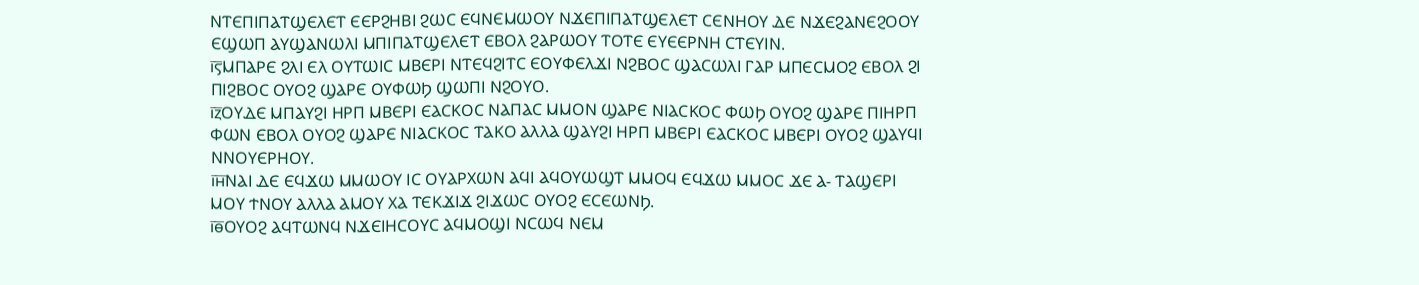ⲚⲦⲈⲠⲒⲠⲀⲦϢⲈⲖⲈⲦ ⲈⲈⲢϨⲎⲂⲒ ϨⲰⲤ ⲈϤⲚⲈⲘⲰⲞⲨ ⲚϪⲈⲠⲒⲠⲀⲦϢⲈⲖⲈⲦ ⲤⲈⲚⲎⲞⲨ ⲆⲈ ⲚϪⲈϨⲀⲚⲈϨⲞⲞⲨ ⲈϢⲰⲠ ⲀⲨϢⲀⲚⲰⲖⲒ ⲘⲠⲒⲠⲀⲦϢⲈⲖⲈⲦ ⲈⲂⲞⲖ ϨⲀⲢⲰⲞⲨ ⲦⲞⲦⲈ ⲈⲨⲈⲈⲢⲚⲎ ⲤⲦⲈⲨⲒⲚ.
ⲓ̅ⲋ̅ⲘⲠⲀⲢⲈ ϨⲖⲒ ⲈⲖ ⲞⲨⲦⲰⲒⲤ ⲘⲂⲈⲢⲒ ⲚⲦⲈϤϨⲒⲦⲤ ⲈⲞⲨⲪⲈⲖϪⲒ ⲚϨⲂⲞⲤ ϢⲀⲤⲰⲖⲒ ⲄⲀⲢ ⲘⲠⲈⲤⲘⲞϨ ⲈⲂⲞⲖ ϨⲒ ⲠⲒϨⲂⲞⲤ ⲞⲨⲞϨ ϢⲀⲢⲈ ⲞⲨⲪⲰϦ ϢⲰⲠⲒ ⲚϨⲞⲨⲞ.
ⲓ̅ⲍ̅ⲞⲨⲆⲈ ⲘⲠⲀⲨϨⲒ ⲎⲢⲠ ⲘⲂⲈⲢⲒ ⲈⲀⲤⲔⲞⲤ ⲚⲀⲠⲀⲤ ⲘⲘⲞⲚ ϢⲀⲢⲈ ⲚⲒⲀⲤⲔⲞⲤ ⲪⲰϦ ⲞⲨⲞϨ ϢⲀⲢⲈ ⲠⲒⲎⲢⲠ ⲪⲰⲚ ⲈⲂⲞⲖ ⲞⲨⲞϨ ϢⲀⲢⲈ ⲚⲒⲀⲤⲔⲞⲤ ⲦⲀⲔⲞ ⲀⲖⲖⲀ ϢⲀⲨϨⲒ ⲎⲢⲠ ⲘⲂⲈⲢⲒ ⲈⲀⲤⲔⲞⲤ ⲘⲂⲈⲢⲒ ⲞⲨⲞϨ ϢⲀⲨϤⲒ ⲚⲚⲞⲨⲈⲢⲎⲞⲨ.
ⲓ̅ⲏ̅ⲚⲀⲒ ⲆⲈ ⲈϤϪⲰ ⲘⲘⲰⲞⲨ ⲒⲤ ⲞⲨⲀⲢⲬⲰⲚ ⲀϤⲒ ⲀϤⲞⲨⲰϢⲦ ⲘⲘⲞϤ ⲈϤϪⲰ ⲘⲘⲞⲤ ϪⲈ Ⲁ- ⲦⲀϢⲈⲢⲒ ⲘⲞⲨ ϮⲚⲞⲨ ⲀⲖⲖⲀ ⲀⲘⲞⲨ ⲬⲀ ⲦⲈⲔϪⲒϪ ϨⲒϪⲰⲤ ⲞⲨⲞϨ ⲈⲤⲈⲰⲚϦ.
ⲓ̅ⲑ̅ⲞⲨⲞϨ ⲀϤⲦⲰⲚϤ ⲚϪⲈⲒⲎⲤⲞⲨⲤ ⲀϤⲘⲞϢⲒ ⲚⲤⲰϤ ⲚⲈⲘ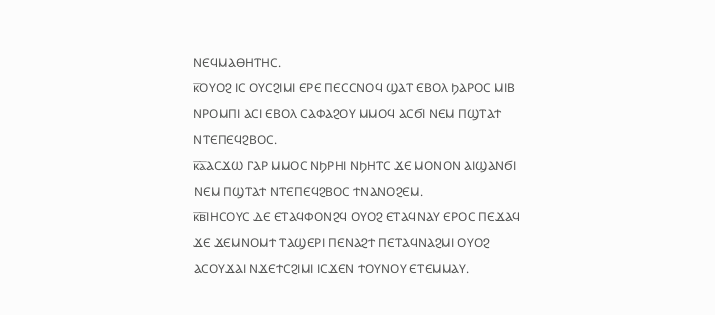ⲚⲈϤⲘⲀⲐⲎⲦⲎⲤ.
ⲕ̅ⲞⲨⲞϨ ⲒⲤ ⲞⲨⲤϨⲒⲘⲒ ⲈⲢⲈ ⲠⲈⲤⲤⲚⲞϤ ϢⲀⲦ ⲈⲂⲞⲖ ϦⲀⲢⲞⲤ ⲘⲒⲂ ⲚⲢⲞⲘⲠⲒ ⲀⲤⲒ ⲈⲂⲞⲖ ⲤⲀⲪⲀϨⲞⲨ ⲘⲘⲞϤ ⲀⲤϬⲒ ⲚⲈⲘ ⲠϢⲦⲀϮ ⲚⲦⲈⲠⲈϤϨⲂⲞⲤ.
ⲕ̅ⲁ̅ⲀⲤϪⲰ ⲄⲀⲢ ⲘⲘⲞⲤ ⲚϦⲢⲎⲒ ⲚϦⲎⲦⲤ ϪⲈ ⲘⲞⲚⲞⲚ ⲀⲒϢⲀⲚϬⲒ ⲚⲈⲘ ⲠϢⲦⲀϮ ⲚⲦⲈⲠⲈϤϨⲂⲞⲤ ϮⲚⲀⲚⲞϨⲈⲘ.
ⲕ̅ⲃ̅ⲒⲎⲤⲞⲨⲤ ⲆⲈ ⲈⲦⲀϤⲪⲞⲚϨϤ ⲞⲨⲞϨ ⲈⲦⲀϤⲚⲀⲨ ⲈⲢⲞⲤ ⲠⲈϪⲀϤ ϪⲈ ϪⲈⲘⲚⲞⲘϮ ⲦⲀϢⲈⲢⲒ ⲠⲈⲚⲀϨϮ ⲠⲈⲦⲀϤⲚⲀϨⲘⲒ ⲞⲨⲞϨ ⲀⲤⲞⲨϪⲀⲒ ⲚϪⲈϮⲤϨⲒⲘⲒ ⲒⲤϪⲈⲚ ϮⲞⲨⲚⲞⲨ ⲈⲦⲈⲘⲘⲀⲨ.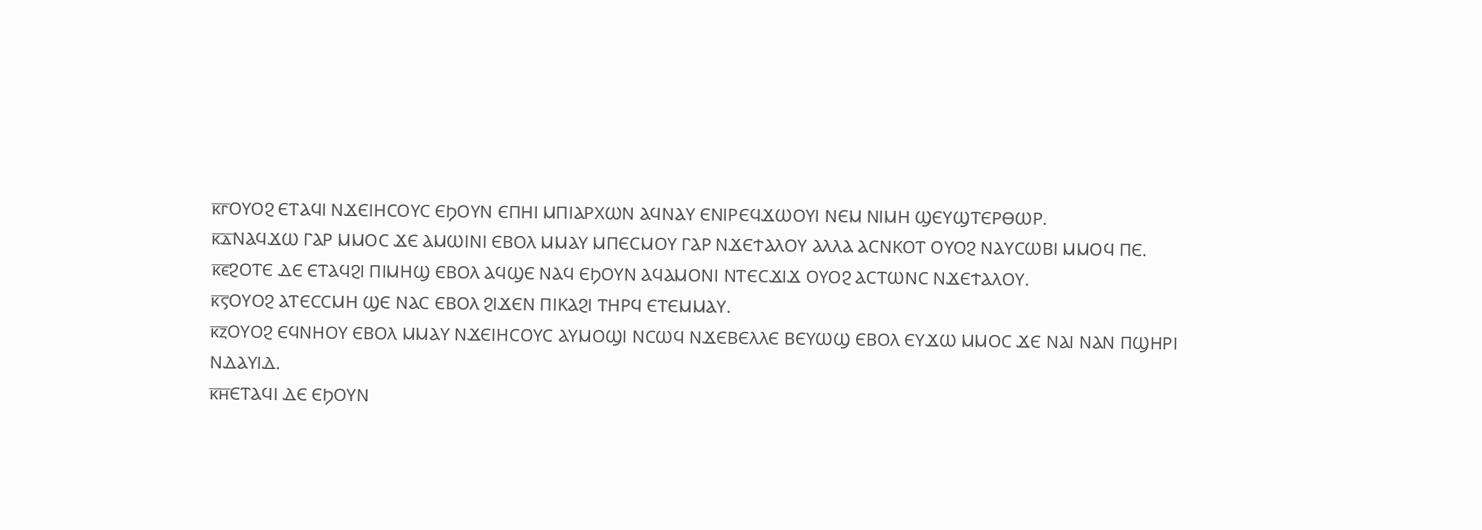ⲕ̅ⲅ̅ⲞⲨⲞϨ ⲈⲦⲀϤⲒ ⲚϪⲈⲒⲎⲤⲞⲨⲤ ⲈϦⲞⲨⲚ ⲈⲠⲎⲒ ⲘⲠⲒⲀⲢⲬⲰⲚ ⲀϤⲚⲀⲨ ⲈⲚⲒⲢⲈϤϪⲰⲞⲨⲒ ⲚⲈⲘ ⲚⲒⲘⲎ ϢⲈⲨϢⲦⲈⲢⲐⲰⲢ.
ⲕ̅ⲇ̅ⲚⲀϤϪⲰ ⲄⲀⲢ ⲘⲘⲞⲤ ϪⲈ ⲀⲘⲰⲒⲚⲒ ⲈⲂⲞⲖ ⲘⲘⲀⲨ ⲘⲠⲈⲤⲘⲞⲨ ⲄⲀⲢ ⲚϪⲈϮⲀⲖⲞⲨ ⲀⲖⲖⲀ ⲀⲤⲚⲔⲞⲦ ⲞⲨⲞϨ ⲚⲀⲨⲤⲰⲂⲒ ⲘⲘⲞϤ ⲠⲈ.
ⲕ̅ⲉ̅ϨⲞⲦⲈ ⲆⲈ ⲈⲦⲀϤϨⲒ ⲠⲒⲘⲎϢ ⲈⲂⲞⲖ ⲀϤϢⲈ ⲚⲀϤ ⲈϦⲞⲨⲚ ⲀϤⲀⲘⲞⲚⲒ ⲚⲦⲈⲤϪⲒϪ ⲞⲨⲞϨ ⲀⲤⲦⲰⲚⲤ ⲚϪⲈϮⲀⲖⲞⲨ.
ⲕ̅ⲋ̅ⲞⲨⲞϨ ⲀⲦⲈⲤⲤⲘⲎ ϢⲈ ⲚⲀⲤ ⲈⲂⲞⲖ ϨⲒϪⲈⲚ ⲠⲒⲔⲀϨⲒ ⲦⲎⲢϤ ⲈⲦⲈⲘⲘⲀⲨ.
ⲕ̅ⲍ̅ⲞⲨⲞϨ ⲈϤⲚⲎⲞⲨ ⲈⲂⲞⲖ ⲘⲘⲀⲨ ⲚϪⲈⲒⲎⲤⲞⲨⲤ ⲀⲨⲘⲞϢⲒ ⲚⲤⲰϤ ⲚϪⲈⲂⲈⲖⲖⲈ ⲂⲈⲨⲰϢ ⲈⲂⲞⲖ ⲈⲨϪⲰ ⲘⲘⲞⲤ ϪⲈ ⲚⲀⲒ ⲚⲀⲚ ⲠϢⲎⲢⲒ ⲚⲆⲀⲨⲒⲆ.
ⲕ̅ⲏ̅ⲈⲦⲀϤⲒ ⲆⲈ ⲈϦⲞⲨⲚ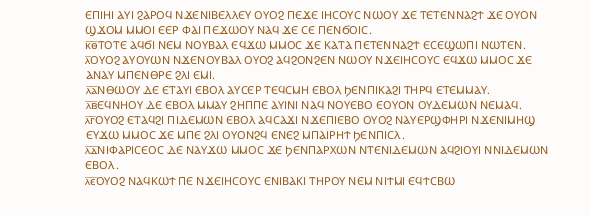ⲈⲠⲒⲎⲒ ⲀⲨⲒ ϨⲀⲢⲞϤ ⲚϪⲈⲚⲒⲂⲈⲖⲖⲈⲨ ⲞⲨⲞϨ ⲠⲈϪⲈ ⲒⲎⲤⲞⲨⲤ ⲚⲰⲞⲨ ϪⲈ ⲦⲈⲦⲈⲚⲚⲀϨϮ ϪⲈ ⲞⲨⲞⲚ ϢϪⲞⲘ ⲘⲘⲞⲒ ⲈⲈⲢ ⲪⲀⲒ ⲠⲈϪⲰⲞⲨ ⲚⲀϤ ϪⲈ ⲤⲈ ⲠⲈⲚϬⲞⲒⲤ.
ⲕ̅ⲑ̅ⲦⲞⲦⲈ ⲀϤϬⲒ ⲚⲈⲘ ⲚⲞⲨⲂⲀⲖ ⲈϤϪⲰ ⲘⲘⲞⲤ ϪⲈ ⲔⲀⲦⲀ ⲠⲈⲦⲈⲚⲚⲀϨϮ ⲈⲤⲈϢⲰⲠⲒ ⲚⲰⲦⲈⲚ.
ⲗ̅ⲞⲨⲞϨ ⲀⲨⲞⲨⲰⲚ ⲚϪⲈⲚⲞⲨⲂⲀⲖ ⲞⲨⲞϨ ⲀϤϨⲞⲚϨⲈⲚ ⲚⲰⲞⲨ ⲚϪⲈⲒⲎⲤⲞⲨⲤ ⲈϤϪⲰ ⲘⲘⲞⲤ ϪⲈ ⲀⲚⲀⲨ ⲘⲠⲈⲚⲐⲢⲈ ϨⲖⲒ ⲈⲘⲒ.
ⲗ̅ⲁ̅ⲚⲐⲰⲞⲨ ⲆⲈ ⲈⲦⲀⲨⲒ ⲈⲂⲞⲖ ⲀⲨⲤⲈⲢ ⲦⲈϤⲤⲘⲎ ⲈⲂⲞⲖ ϦⲈⲚⲠⲒⲔⲀϨⲒ ⲦⲎⲢϤ ⲈⲦⲈⲘⲘⲀⲨ.
ⲗ̅ⲃ̅ⲈϤⲚⲎⲞⲨ ⲆⲈ ⲈⲂⲞⲖ ⲘⲘⲀⲨ ϨⲎⲠⲠⲈ ⲀⲨⲒⲚⲒ ⲚⲀϤ ⲚⲞⲨⲈⲂⲞ ⲈⲞⲨⲞⲚ ⲞⲨⲆⲈⲘⲰⲚ ⲚⲈⲘⲀϤ.
ⲗ̅ⲅ̅ⲞⲨⲞϨ ⲈⲦⲀϤϨⲒ ⲠⲒⲆⲈⲘⲰⲚ ⲈⲂⲞⲖ ⲀϤⲤⲀϪⲒ ⲚϪⲈⲠⲒⲈⲂⲞ ⲞⲨⲞϨ ⲚⲀⲨⲈⲢϢⲪⲎⲢⲒ ⲚϪⲈⲚⲒⲘⲎϢ ⲈⲨϪⲰ ⲘⲘⲞⲤ ϪⲈ ⲘⲠⲈ ϨⲖⲒ ⲞⲨⲞⲚϨϤ ⲈⲚⲈϨ ⲘⲠⲀⲒⲢⲎϮ ϦⲈⲚⲠⲒⲤⲖ.
ⲗ̅ⲇ̅ⲚⲒⲪⲀⲢⲒⲤⲈⲞⲤ ⲆⲈ ⲚⲀⲨϪⲰ ⲘⲘⲞⲤ ϪⲈ ϦⲈⲚⲠⲀⲢⲬⲰⲚ ⲚⲦⲈⲚⲒⲆⲈⲘⲰⲚ ⲀϤϨⲒⲞⲨⲒ ⲚⲚⲒⲆⲈⲘⲰⲚ ⲈⲂⲞⲖ.
ⲗ̅ⲉ̅ⲞⲨⲞϨ ⲚⲀϤⲔⲰϮ ⲠⲈ ⲚϪⲈⲒⲎⲤⲞⲨⲤ ⲈⲚⲒⲂⲀⲔⲒ ⲦⲎⲢⲞⲨ ⲚⲈⲘ ⲚⲒϮⲘⲒ ⲈϤϮⲤⲂⲰ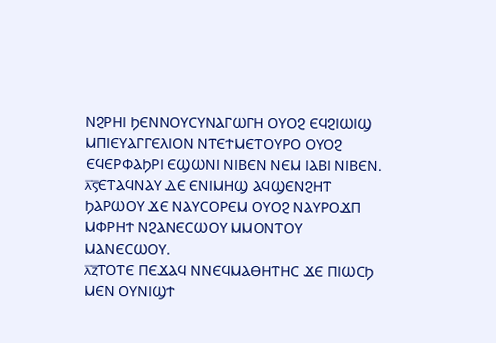ⲚϨⲢⲎⲒ ϦⲈⲚⲚⲞⲨⲤⲨⲚⲀⲄⲰⲄⲎ ⲞⲨⲞϨ ⲈϤϨⲒⲰⲒϢ ⲘⲠⲒⲈⲨⲀⲄⲄⲈⲖⲒⲞⲚ ⲚⲦⲈϮⲘⲈⲦⲞⲨⲢⲞ ⲞⲨⲞϨ ⲈϤⲈⲢⲪⲀϦⲢⲒ ⲈϢⲰⲚⲒ ⲚⲒⲂⲈⲚ ⲚⲈⲘ ⲒⲀⲂⲒ ⲚⲒⲂⲈⲚ.
ⲗ̅ⲋ̅ⲈⲦⲀϤⲚⲀⲨ ⲆⲈ ⲈⲚⲒⲘⲎϢ ⲀϤϢⲈⲚϨⲎⲦ ϦⲀⲢⲰⲞⲨ ϪⲈ ⲚⲀⲨⲤⲞⲢⲈⲘ ⲞⲨⲞϨ ⲚⲀⲨⲢⲞϪⲠ ⲘⲪⲢⲎϮ ⲚϨⲀⲚⲈⲤⲰⲞⲨ ⲘⲘⲞⲚⲦⲞⲨ ⲘⲀⲚⲈⲤⲰⲞⲨ.
ⲗ̅ⲍ̅ⲦⲞⲦⲈ ⲠⲈϪⲀϤ ⲚⲚⲈϤⲘⲀⲐⲎⲦⲎⲤ ϪⲈ ⲠⲒⲰⲤϦ ⲘⲈⲚ ⲞⲨⲚⲒϢϮ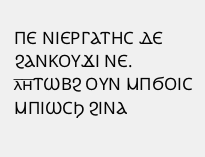ⲠⲈ ⲚⲒⲈⲢⲄⲀⲦⲎⲤ ⲆⲈ ϨⲀⲚⲔⲞⲨϪⲒ ⲚⲈ.
ⲗ̅ⲏ̅ⲦⲰⲂϨ ⲞⲨⲚ ⲘⲠϬⲞⲒⲤ ⲘⲠⲒⲰⲤϦ ϨⲒⲚⲀ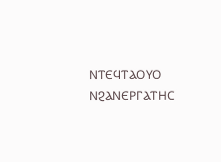ⲚⲦⲈϤⲦⲀⲞⲨⲞ ⲚϨⲀⲚⲈⲢⲄⲀⲦⲎⲤ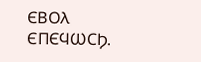ⲈⲂⲞⲖ ⲈⲠⲈϤⲰⲤϦ.